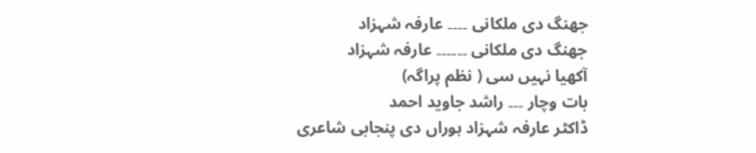جھنگ دی ملکانی ۔۔۔۔ عارفہ شہزاد
جھنگ دی ملکانی ۔۔۔۔۔۔ عارفہ شہزاد
آکھیا نہیں سی ( نظم پراگہ)
بات وچار ۔۔۔ راشد جاوید احمد
ڈاکٹر عارفہ شہزاد ہوراں دی پنجابی شاعری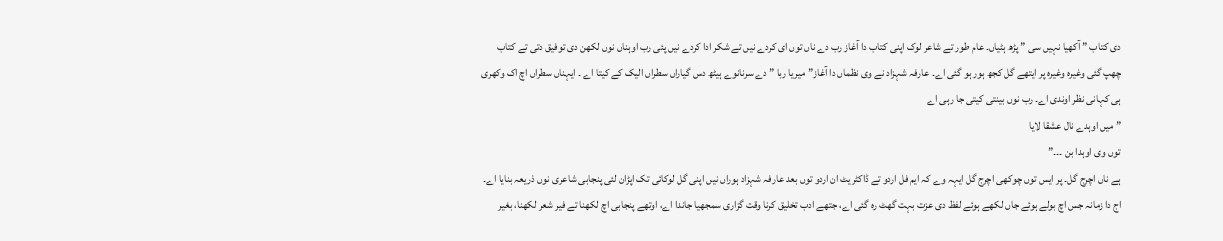دی کتاب ” آکھیا نہیں سی ” پڑھ ہٹیاں۔ عام طور تے شاعر لوک اپنی کتاب دا آغاز رب دے ناں توں ای کردے نیں تے شکر ادا کردے نیں پئی رب اوہناں نوں لکھن دی توفیق دتی تے کتاب چھپ گئی وغیرہ وغیرہ پر ایتھے گل کجھ ہور ہو گئی اے۔ عارفہ شہزاد نے وی نظماں دا آغاز” میریا ربا ” دے سرنانوے ہیٹھ دس گیاراں سطراں الیک کے کیتا اے ۔ ایہناں سطراں اچ اک وکھری ہی کہانی نظر اوندی اے۔ رب نوں بینتی کیتی جا رہی اے
” میں اوہدے نال عشقا لایا
توں وی اوہدا بن ۔۔۔”
ہے ناں اچرج گل۔ پر ایس توں چوکھی اچرج گل ایہہ وے کہ ایم فل اردو تے ڈاکٹریٹ ان اردو توں بعد عارفہ شہزاد ہوراں نیں اپنی گل لوکائی تک اپڑان لئی پنجابی شاعری نوں ذریعہ بنایا اے۔ اج دا زمانہ جس اچ بولے ہوئے جاں لکھے ہوئے لفظ دی عزت بہت گھٹ رہ گئی اے، جتھے ادب تخلیق کرنا وقت گزاری سمجھیا جاندا اے، اوتھے پنجابی اچ لکھنا تے فیر شعر لکھنا، بغیر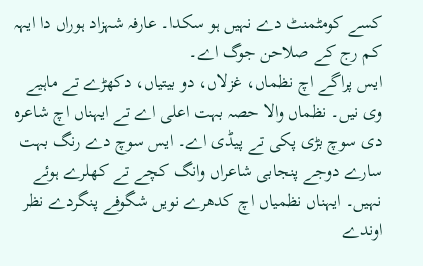کسے کومٹمنٹ دے نہیں ہو سکدا۔ عارفہ شہزاد ہوراں دا ایہہ کم رج کے صلاحن جوگ اے۔
ایس پراگے اچ نظماں، غزلاں، دو بیتیاں، دکھڑے تے ماہیے وی نیں۔ نظماں والا حصہ بہت اعلی اے تے ایہناں اچ شاعرہ دی سوچ بڑی پکی تے پیڈی اے۔ ایس سوچ دے رنگ بہت سارے دوجے پنجابی شاعراں وانگ کچے تے کھلرے ہوئے نہیں۔ ایہناں نظمیاں اچ کدھرے نویں شگوفے پنگردے نظر اوندے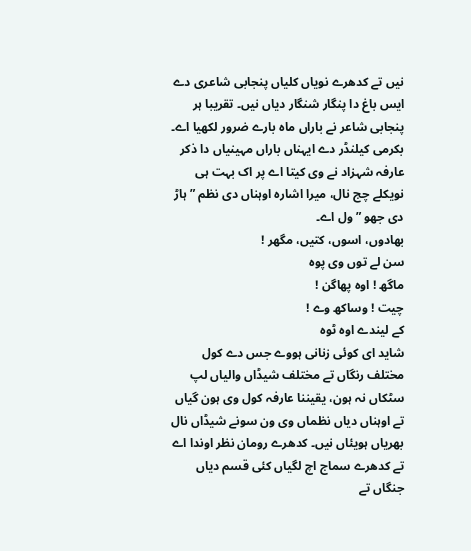نیں تے کدھرے نویاں کلیاں پنجابی شاعری دے ایس باغ دا پنگار شنگار دیاں نیں۔ تقریبا ہر پنجابی شاعر نے باراں ماہ بارے ضرور لکھیا اے۔ بکرمی کیلنڈر دے ایہناں باراں مہینیاں دا ذکر عارفہ شہزاد نے وی کیتا اے پر اک بہت ہی نویکلے چج نال، میرا اشارہ اوہناں دی نظم ” ہاڑ دی جھو ” ول اے۔
بھادوں، اسوں، کتیں، مگھر !
سن لے توں وی پوہ
ماگھ ! اوہ پھاگن !
چیت ! وساکھ وے !
کے لیندے اوہ ٹوہ
شاید ای کوئی زنانی ہووے جس دے کول مختلف رنگاں تے مختلف شیڈاں والیاں لپ سٹکاں نہ ہون، یقیننا عارفہ کول وی ہون گیاں تے اوہناں دیاں نظماں وی ون سونے شیڈاں نال بھریاں ہویئاں نیں۔ کدھرے رومان نظر اوندا اے تے کدھرے سماج اچ لگیاں کئی قسم دیاں جنگاں تے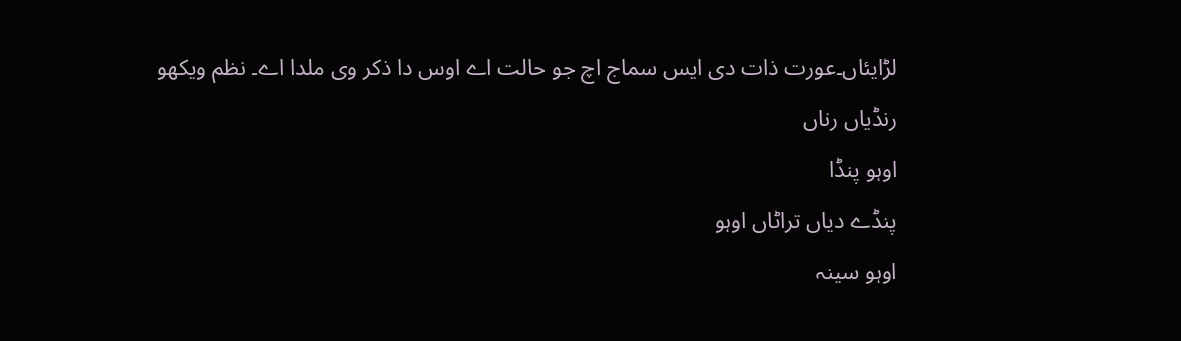لڑایئاں۔عورت ذات دی ایس سماج اچ جو حالت اے اوس دا ذکر وی ملدا اے۔ نظم ویکھو
رنڈیاں رناں
اوہو پنڈا
پنڈے دیاں تراٹاں اوہو
اوہو سینہ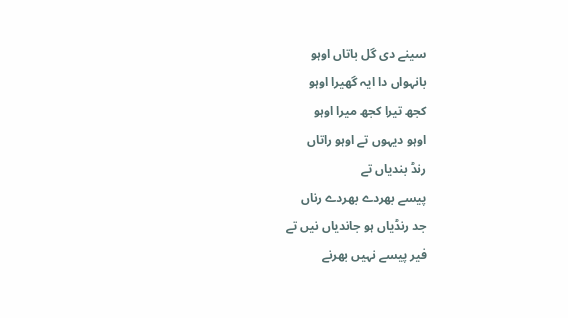سینے دی گل باتاں اوہو
بانہواں دا ایہ گھیرا اوہو
کجھ تیرا کجھ میرا اوہو
اوہو دیہوں تے اوہو راتاں
رنڈ بندیاں تے
پیسے بھردے بھردے رناں
جد رنڈیاں ہو جاندیاں نیں تے
فیر پیسے نہیں بھرنے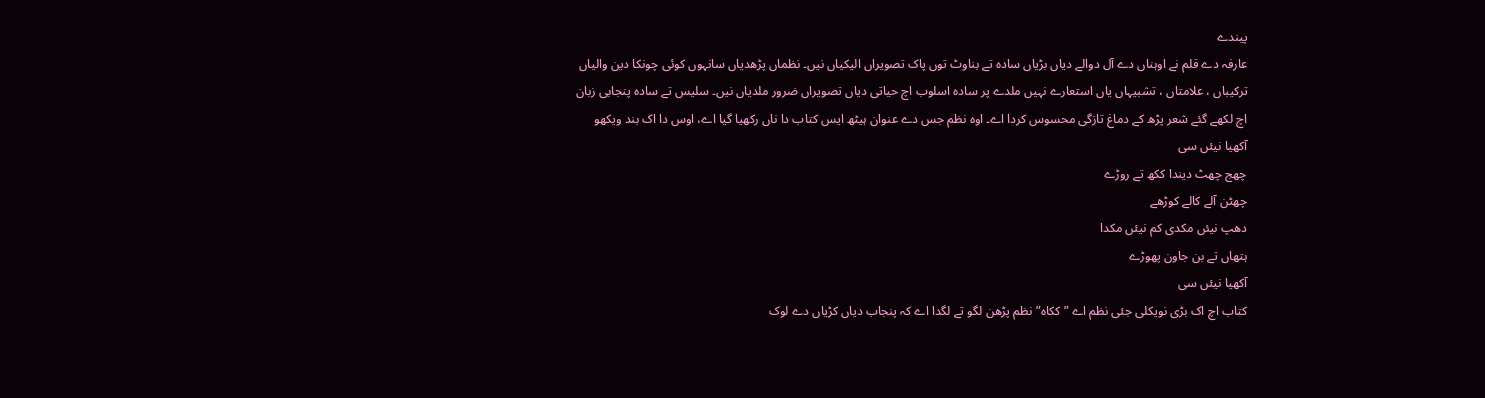پیندے
عارفہ دے قلم نے اوہناں دے آل دوالے دیاں بڑیاں سادہ تے بناوٹ توں پاک تصویراں الیکیاں نیں۔ نظماں پڑھدیاں سانہوں کوئی چونکا دین والیاں ترکیباں ، علامتاں ، تشبیہاں یاں استعارے نہیں ملدے پر سادہ اسلوب اچ حیاتی دیاں تصویراں ضرور ملدیاں نیں۔ سلیس تے سادہ پنجابی زبان اچ لکھے گئے شعر پڑھ کے دماغ تازگی محسوس کردا اے۔ اوہ نظم جس دے عنوان ہیٹھ ایس کتاب دا ناں رکھیا گیا اے، اوس دا اک بند ویکھو
آکھیا نیئں سی
چھج چھٹ دیندا ککھ تے روڑے
چھٹن آلے کالے کوڑھے
دھپ نیئں مکدی کم نیئں مکدا
ہتھاں تے بن جاون پھوڑے
آکھیا نیئں سی
کتاب اچ اک بڑی نویکلی جئی نظم اے ” ککاہ” نظم پڑھن لگو تے لگدا اے کہ پنجاب دیاں کڑیاں دے لوک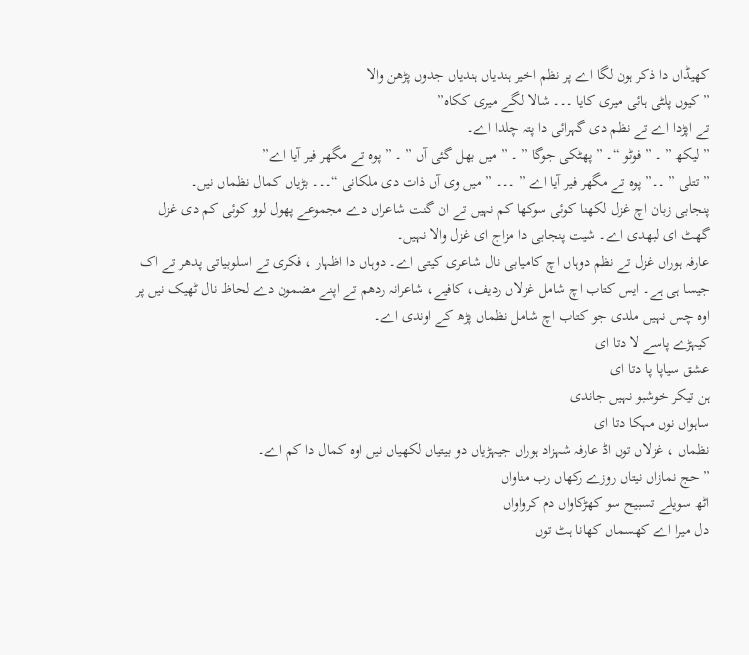کھیڈاں دا ذکر ہون لگا اے پر نظم اخیر ہندیاں ہندیاں جدوں پڑھن والا
” کیوں پلٹی ہائی میری کایا ۔۔۔ شالا لگے میری ککاہ”
تے اپڑدا اے تے نظم دی گہرائی دا پتہ چلدا اے۔
” لیکھ ” ۔ ” فوٹو “۔ ” پھٹکی جوگا ” ۔ ” میں بھل گئی آں ” ۔ ” پوہ تے مگھر فیر آیا اے”
” تتلی ” ۔۔” پوہ تے مگھر فیر آیا اے ” ۔۔۔ ” میں وی آں ذات دی ملکانی “۔۔۔ بڑیاں کمال نظماں نیں۔
پنجابی زبان اچ غزل لکھنا کوئی سوکھا کم نہیں تے ان گنت شاعراں دے مجموعے پھول لوو کوئی کم دی غزل گھٹ ای لبھدی اے۔ شیت پنجابی دا مزاج ای غزل والا نہیں۔
عارفہ ہوراں غزل تے نظم دوہاں اچ کامیابی نال شاعری کیتی اے۔ دوہاں دا اظہار ، فکری تے اسلوبیاتی پدھر تے اک جیسا ہی ہے۔ ایس کتاب اچ شامل غزلاں ردیف، کافیے، شاعرانہ ردھم تے اپنے مضمون دے لحاظ نال ٹھیک نیں پر اوہ چس نہیں ملدی جو کتاب اچ شامل نظماں پڑھ کے اوندی اے۔
کیہڑے پاسے لا دتا ای
عشق سیاپا پا دتا ای
ہن تیکر خوشبو نہیں جاندی
ساہواں نوں مہکا دتا ای
نظماں ، غزلاں توں اڈ عارفہ شہزاد ہوراں جیہڑیاں دو بیتیاں لکھیاں نیں اوہ کمال دا کم اے۔
” حج نمازاں نیتاں روزے رکھاں رب مناواں
اٹھ سویلے تسبیح سو کھڑکاواں دم کرواواں
دل میرا اے کھسماں کھانا ہٹ توں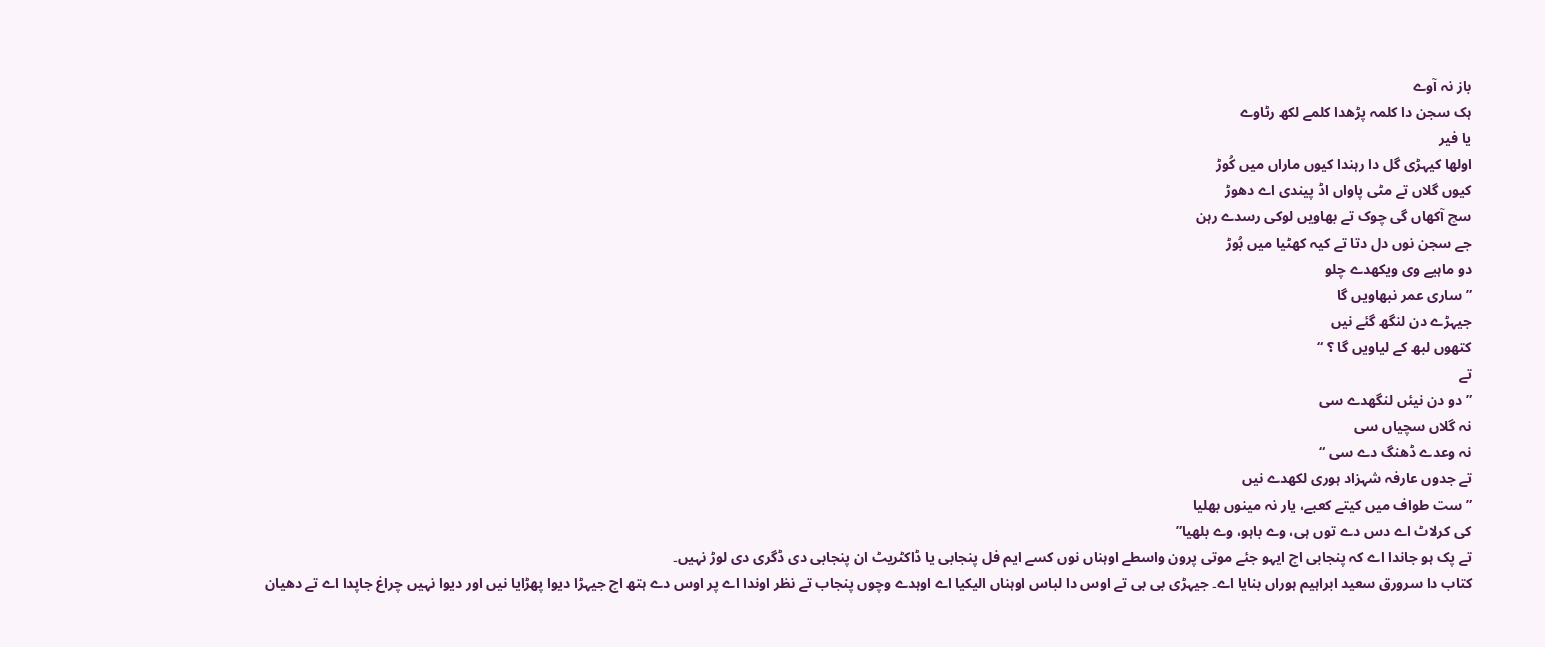باز نہ آوے
ہک سجن دا کلمہ پڑھدا کلمے لکھ رٹاوے
یا فیر
اولھا کیہڑی گل دا رہندا کیوں ماراں میں کُوڑ
کیوں گلاں تے مٹی پاواں اڈ پیندی اے دھوڑ
سچ آکھاں گی چوک تے بھاویں لوکی رسدے رہن
جے سجن نوں دل دتا تے کیہ کھٹیا میں بُوڑ
دو ماہیے وی ویکھدے چلو
” ساری عمر نبھاویں گا
جیہڑے دن لنگھ گئے نیں
کتھوں لبھ کے لیاویں گا ؟ “
تے
” دو دن نیئں لنگھدے سی
نہ گلاں سچیاں سی
نہ وعدے ڈھنگ دے سی “
تے جدوں عارفہ شہزاد ہوری لکھدے نیں
” ست طواف میں کیتے کعبے، یار نہ مینوں بھلیا
کی کرلاٹ اے دس دے توں ہی، وے باہو، وے بلھیا”
تے پک ہو جاندا اے کہ پنجابی اچ ایہو جئے موتی پرون واسطے اوہناں نوں کسے ایم فل پنجابی یا ڈاکٹریٹ ان پنجابی دی ڈگری دی لوڑ نہیں۔
کتاب دا سرورق سعید ابراہیم ہوراں بنایا اے۔ جیہڑی بی بی تے اوس دا لباس اوہناں الیکیا اے اوہدے وچوں پنجاب تے نظر اوندا اے پر اوس دے ہتھ اچ جیہڑا دیوا پھڑایا نیں اور دیوا نہیں چراغ جاپدا اے تے دھیان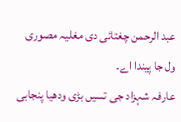عبد الرحمن چغتائی دی مغلیہ مصوری ول جا پیندا اے۔
عارفہ شہزاد جی تسیں بڑی ودھیا پنجابی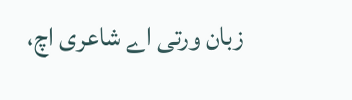زبان ورتی اے شاعری اچ،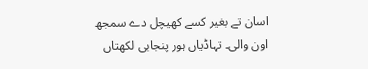اسان تے بغیر کسے کھیچل دے سمجھ اون والی۔ تہاڈیاں ہور پنجابی لکھتاں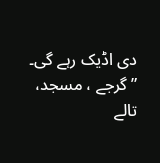دی اڈیک رہے گی۔
” گرجے ، مسجد، تالے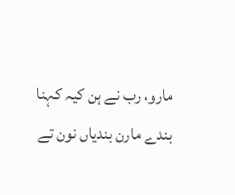مارو، رب نے ہن کیہ کہنا
بندے مارن بندیاں نون تے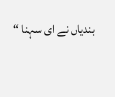بندیاں نے ای سہنا “